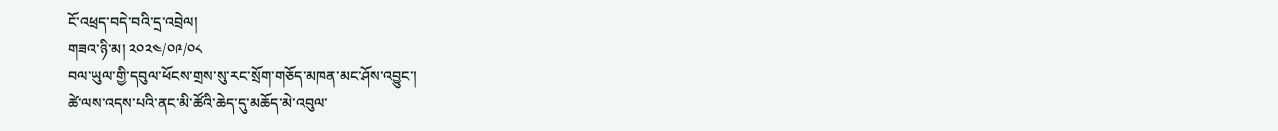ངོ་འཕྲད་བདེ་བའི་དྲ་འབྲེལ།
གཟའ་ཉི་མ། ༢༠༢༤/༠༩/༠༨
བལ་ཡུལ་གྱི་དབུལ་ཕོངས་གྲས་སུ་རང་སྲོག་གཅོད་མཁན་མང་ཤོས་འབྱུང་།
ཚེ་ལས་འདས་པའི་ནང་མི་ཚོའི་ཆེད་དུ་མཆོད་མེ་འབུལ་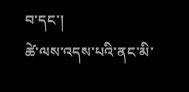བ་དང་།
ཚེ་ལས་འདས་པའི་ནང་མི་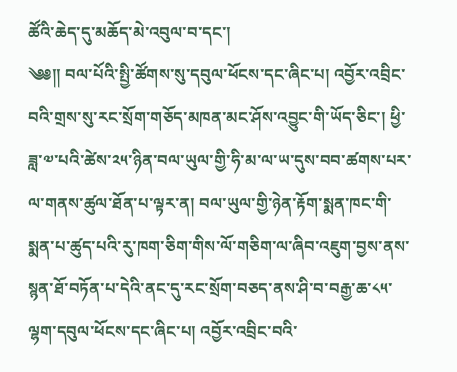ཚོའི་ཆེད་དུ་མཆོད་མེ་འབུལ་བ་དང་།
༄༅།། བལ་པོའི་སྤྱི་ཚོགས་སུ་དབུལ་ཕོངས་དང་ཞིང་པ། འབྱོར་འབྲིང་བའི་གྲས་སུ་རང་སྲོག་གཅོད་མཁན་མང་ཤོས་འབྱུང་གི་ཡོད་ཅིང་། ཕྱི་ཟླ་༧་པའི་ཚེས་༢༥་ཉིན་བལ་ཡུལ་གྱི་ཧི་མ་ལ་ཡ་དུས་བབ་ཚགས་པར་ལ་གནས་ཚུལ་ཐོན་པ་ལྟར་ན། བལ་ཡུལ་གྱི་ཉེན་རྟོག་སྨན་ཁང་གི་སྨན་པ་ཚུད་པའི་རུ་ཁག་ཅིག་གིས་ལོ་གཅིག་ལ་ཞིབ་འཇུག་བྱས་ནས་སྙན་ཐོ་བཏོན་པ་དེའི་ནང་དུ་རང་སྲོག་བཅད་ནས་ཤི་བ་བརྒྱ་ཆ་༨༥་ལྷག་དབུལ་ཕོངས་དང་ཞིང་པ། འབྱོར་འབྲིང་བའི་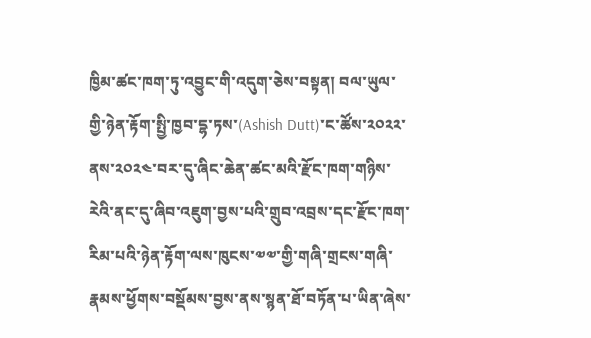ཁྱིམ་ཚང་ཁག་ཏུ་འབྱུང་གི་འདུག་ཅེས་བསྟན། བལ་ཡུལ་གྱི་ཉེན་རྟོག་སྤྱི་ཁྱབ་དྷ་ཏས་(Ashish Dutt)་ང་ཚོས་༢༠༢༢་ནས་༢༠༢༤་བར་དུ་ཞིང་ཆེན་ཚང་མའི་རྫོང་ཁག་གཉིས་རེའི་ནང་དུ་ཞིབ་འཇུག་བྱས་པའི་གྲུབ་འབྲས་དང་རྫོང་ཁག་རིམ་པའི་ཉེན་རྟོག་ལས་ཁུངས་༧༧་གྱི་གཞི་གྲངས་གཞི་རྣམས་ཕྱོགས་བསྡོམས་བྱས་ནས་སྙན་ཐོ་བཏོན་པ་ཡིན་ཞེས་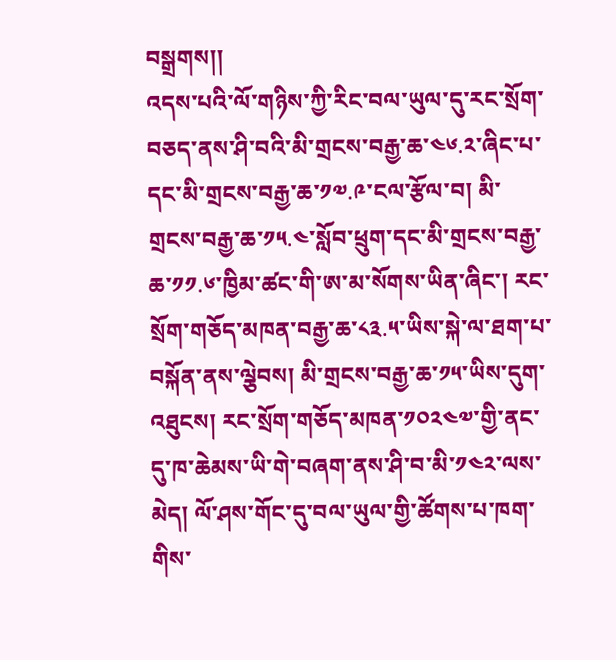བསྒྲགས།།
འདས་པའི་ལོ་གཉིས་ཀྱི་རིང་བལ་ཡུལ་དུ་རང་སྲོག་བཅད་ནས་ཤི་བའི་མི་གྲངས་བརྒྱ་ཆ་༤༦.༢་ཞིང་པ་དང་མི་གྲངས་བརྒྱ་ཆ་༡༧.༩་ངལ་རྩོལ་བ། མི་གྲངས་བརྒྱ་ཆ་༡༥.༤་སློབ་ཕྲུག་དང་མི་གྲངས་བརྒྱ་ཆ་༡༡.༦་ཁྱིམ་ཚང་གི་ཨ་མ་སོགས་ཡིན་ཞིང་། རང་སྲོག་གཅོད་མཁན་བརྒྱ་ཆ་༨༣.༥་ཡིས་སྐེ་ལ་ཐག་པ་བསྐོན་ནས་ལྕེབས། མི་གྲངས་བརྒྱ་ཆ་༡༥་ཡིས་དུག་འཐུངས། རང་སྲོག་གཅོད་མཁན་༡༠༢༤༧་གྱི་ནང་དུ་ཁ་ཆེམས་ཡི་གེ་བཞག་ནས་ཤི་བ་མི་༡༤༢་ལས་མེད། ལོ་ཤས་གོང་དུ་བལ་ཡུལ་གྱི་ཚོགས་པ་ཁག་གིས་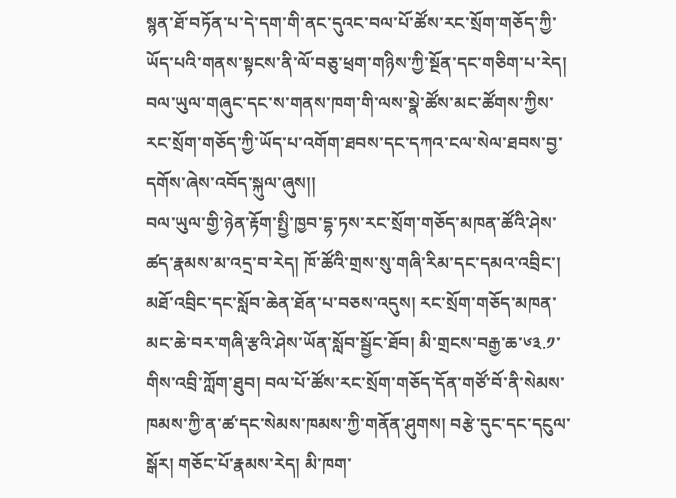སྙན་ཐོ་བཏོན་པ་དེ་དག་གི་ནང་དུའང་བལ་པོ་ཚོས་རང་སྲོག་གཅོད་ཀྱི་ཡོད་པའི་གནས་སྟངས་ནི་ལོ་བཅུ་ཕྲག་གཉིས་ཀྱི་སྔོན་དང་གཅིག་པ་རེད། བལ་ཡུལ་གཞུང་དང་ས་གནས་ཁག་གི་ལས་སྣེ་ཚོས་མང་ཚོགས་ཀྱིས་རང་སྲོག་གཅོད་ཀྱི་ཡོད་པ་འགོག་ཐབས་དང་དཀའ་ངལ་སེལ་ཐབས་བྱ་དགོས་ཞེས་འབོད་སྐུལ་ཞུས།།
བལ་ཡུལ་གྱི་ཉེན་རྟོག་སྤྱི་ཁྱབ་དྷ་ཏས་རང་སྲོག་གཅོད་མཁན་ཚོའི་ཤེས་ཚད་རྣམས་མ་འདྲ་བ་རེད། ཁོ་ཚོའི་གྲས་སུ་གཞི་རིམ་དང་དམའ་འབྲིང་། མཐོ་འབྲིང་དང་སློབ་ཆེན་ཐོན་པ་བཅས་འདུས། རང་སྲོག་གཅོད་མཁན་མང་ཆེ་བར་གཞི་རྩའི་ཤེས་ཡོན་སློབ་སྦྱོང་ཐོབ། མི་གྲངས་བརྒྱ་ཆ་༦༣.༡་གིས་འབྲི་ཀློག་ཐུབ། བལ་པོ་ཚོས་རང་སྲོག་གཅོད་དོན་གཙོ་བོ་ནི་སེམས་ཁམས་ཀྱི་ན་ཚ་དང་སེམས་ཁམས་ཀྱི་གནོན་ཤུགས། བརྩེ་དུང་དང་དངུལ་སྒོར། གཅོང་པོ་རྣམས་རེད། མི་ཁག་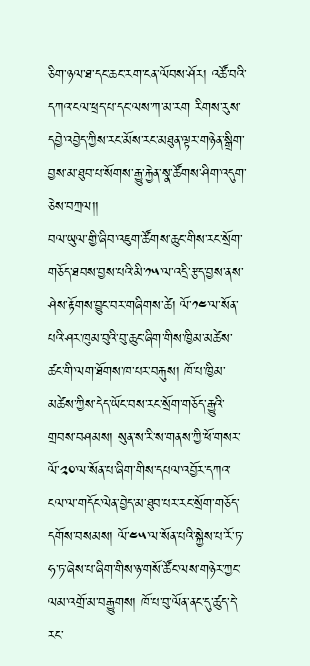ཅིག་ཉལ་ཐ་དང་ཆང་རག་ངན་ལོབས་ཤོར། འཚོ་བའི་དཀའ་ངལ་ཕྲད་པ་དང་ལས་ཀ་མ་རག རིགས་རུས་དབྱེ་འབྱེད་ཀྱིས་རང་མོས་རང་མཐུན་ལྟར་གཉེན་སྒྲིག་བྱས་མ་ཐུབ་པ་སོགས་རྒྱུ་རྐྱེན་སྣ་ཚོགས་ཤིག་འདུག་ཅེས་བཀྲལ།།
བལ་ཡུལ་གྱི་ཞིབ་འཇུག་ཚོགས་ཆུང་གིས་རང་སྲོག་གཅོད་ཐབས་བྱས་པའི་མི་༡༥་ལ་འདྲི་རྩད་བྱས་ནས་ཤེས་རྟོགས་བྱུང་བར་གཞིགས་ཚེ། ལོ་༡༤་ལ་སོན་པའི་ཤར་ཁུམ་བུའི་བུ་ཆུང་ཞིག་གིས་ཁྱིམ་མཚེས་ཚང་གི་ལག་ཐོགས་ཁ་པར་བརྐུས། ཁོ་པ་ཁྱིམ་མཚེས་ཀྱིས་དེད་ཡོང་བས་རང་སྲོག་གཅོད་རྒྱུའི་གྲབས་བཤམས། སུན་ས་རི་ས་གནས་ཀྱི་ཕོ་གསར་ལོ་༢༠་ལ་སོན་པ་ཞིག་གིས་དཔལ་འབྱོར་དཀའ་ངལ་ལ་གདོང་ལེན་བྱེད་མ་ཐུབ་པར་རང་སྲོག་གཅོད་དགོས་བསམས། ལོ་༤༥་ལ་སོན་པའི་སྐྱེས་པ་རོ་ཏ་ཧ་ཏ་ཞེས་པ་ཞིག་གིས་ཉ་གསོ་ཚོང་ལས་གཉེར་ཀྱང་ལམ་འགྲོ་མ་བརྒྱུགས། ཁོ་པ་བུ་ལོན་ནང་དུ་ཚུད་དེ་རང་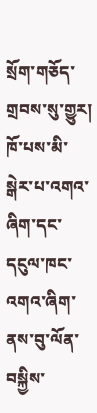སྲོག་གཅོད་གྲབས་སུ་གྱུར། ཁོ་པས་མི་སྒེར་པ་འགའ་ཞིག་དང་དངུལ་ཁང་འགའ་ཞིག་ནས་བུ་ལོན་བསྐྱིས་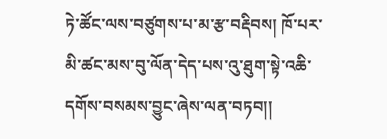ཏེ་ཚོང་ལས་བཙུགས་པ་མ་རྩ་བརྡིབས། ཁོ་པར་མི་ཚང་མས་བུ་ལོན་དེད་པས་འུ་ཐུག་སྟེ་འཆི་དགོས་བསམས་བྱུང་ཞེས་ལན་བཏབ།།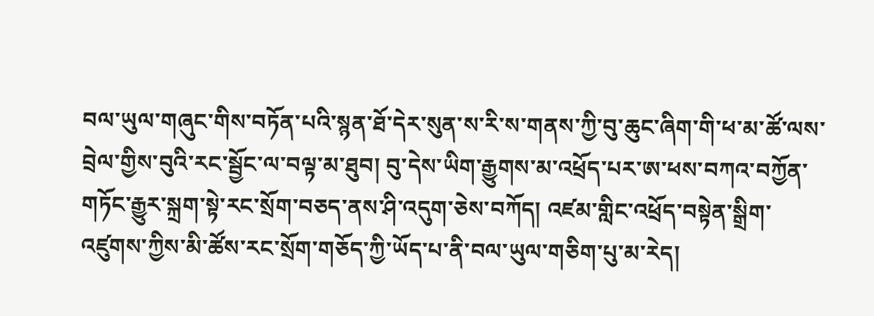བལ་ཡུལ་གཞུང་གིས་བཏོན་པའི་སྙན་ཐོ་དེར་སུན་ས་རི་ས་གནས་ཀྱི་བུ་ཆུང་ཞིག་གི་ཕ་མ་ཚོ་ལས་བྲེལ་གྱིས་བུའི་རང་སྦྱོང་ལ་བལྟ་མ་ཐུབ། བུ་དེས་ཡིག་རྒྱུགས་མ་འཕྲོད་པར་ཨ་ཕས་བཀའ་བཀྱོན་གཏོང་རྒྱུར་སྐྲག་སྟེ་རང་སྲོག་བཅད་ནས་ཤི་འདུག་ཅེས་བཀོད། འཛམ་གླིང་འཕྲོད་བསྟེན་སྒྲིག་འཛུགས་ཀྱིས་མི་ཚོས་རང་སྲོག་གཅོད་ཀྱི་ཡོད་པ་ནི་བལ་ཡུལ་གཅིག་པུ་མ་རེད།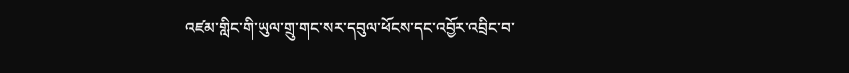འཛམ་གླིང་གི་ཡུལ་གྲུ་གང་སར་དབུལ་ཕོངས་དང་འབྱོར་འབྲིང་བ་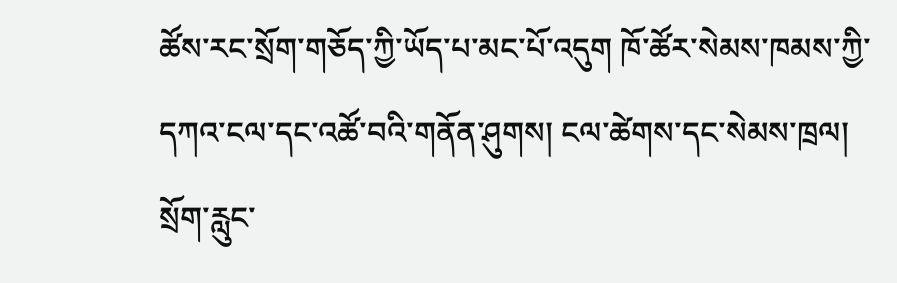ཚོས་རང་སྲོག་གཅོད་ཀྱི་ཡོད་པ་མང་པོ་འདུག ཁོ་ཚོར་སེམས་ཁམས་ཀྱི་དཀའ་ངལ་དང་འཚོ་བའི་གནོན་ཤུགས། ངལ་ཚེགས་དང་སེམས་ཁྲལ། སྲོག་རླུང་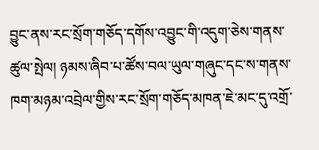བྱུང་ནས་རང་སྲོག་གཅོད་དགོས་འབྱུང་གི་འདུག་ཅེས་གནས་ཚུལ་སྤེལ། ཉམས་ཞིབ་པ་ཚོས་བལ་ཡུལ་གཞུང་དང་ས་གནས་ཁག་མཉམ་འབྲེལ་གྱིས་རང་སྲོག་གཅོད་མཁན་ཇེ་མང་དུ་འགྲོ་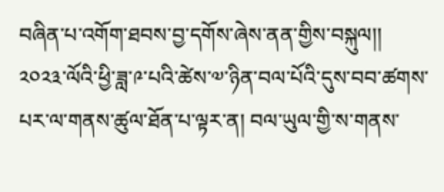བཞིན་པ་འགོག་ཐབས་བྱ་དགོས་ཞེས་ནན་གྱིས་བསྐུལ།།
༢༠༢༣་ལོའི་ཕྱི་ཟླ་༩་པའི་ཚེས་༧་ཉིན་བལ་པོའི་དུས་བབ་ཚགས་པར་ལ་གནས་ཚུལ་ཐོན་པ་ལྟར་ན། བལ་ཡུལ་གྱི་ས་གནས་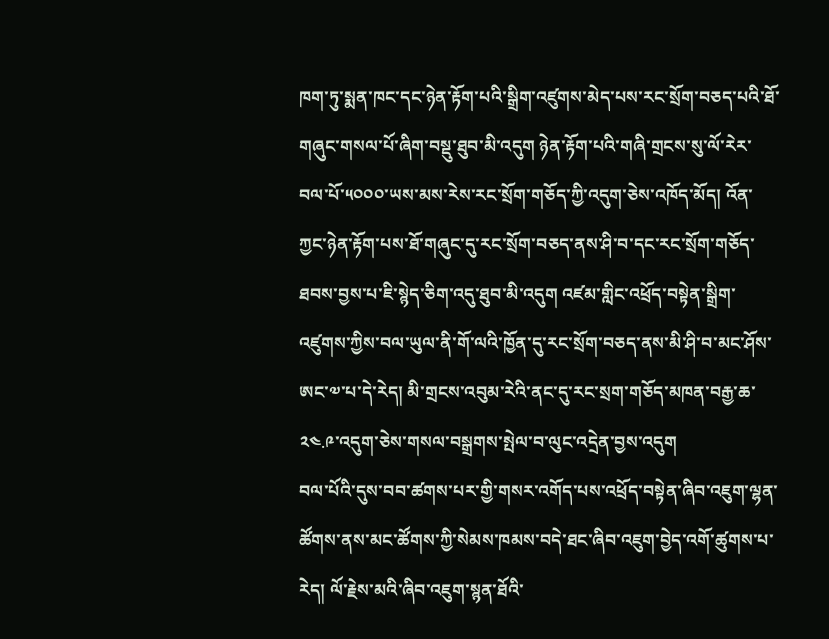ཁག་ཏུ་སྨན་ཁང་དང་ཉེན་རྟོག་པའི་སྒྲིག་འཛུགས་མེད་པས་རང་སྲོག་བཅད་པའི་ཐོ་གཞུང་གསལ་པོ་ཞིག་བསྡུ་ཐུབ་མི་འདུག ཉེན་རྟོག་པའི་གཞི་གྲངས་སུ་ལོ་རེར་བལ་པོ་༥༠༠༠་ཡས་མས་རེས་རང་སྲོག་གཅོད་ཀྱི་འདུག་ཅེས་འཁོད་མོད། འོན་ཀྱང་ཉེན་རྟོག་པས་ཐོ་གཞུང་དུ་རང་སྲོག་བཅད་ནས་ཤི་བ་དང་རང་སྲོག་གཅོད་ཐབས་བྱས་པ་ཇི་སྙེད་ཅིག་འདུ་ཐུབ་མི་འདུག འཛམ་གླིང་འཕྲོད་བསྟེན་སྒྲིག་འཛུགས་ཀྱིས་བལ་ཡུལ་ནི་གོ་ལའི་ཁྱོན་དུ་རང་སྲོག་བཅད་ནས་མི་ཤི་བ་མང་ཤོས་ཨང་༧་པ་དེ་རེད། མི་གྲངས་འབུམ་རེའི་ནང་དུ་རང་སྲག་གཅོད་མཁན་བརྒྱ་ཆ་༢༤.༩་འདུག་ཅེས་གསལ་བསྒྲགས་སྤེལ་བ་ལུང་འདྲེན་བྱས་འདུག
བལ་པོའི་དུས་བབ་ཚགས་པར་གྱི་གསར་འགོད་པས་འཕྲོད་བསྟེན་ཞིབ་འཇུག་ལྷན་ཚོགས་ནས་མང་ཚོགས་ཀྱི་སེམས་ཁམས་བདེ་ཐང་ཞིབ་འཇུག་བྱེད་འགོ་ཚུགས་པ་རེད། ལོ་རྗེས་མའི་ཞིབ་འཇུག་སྙན་ཐོའི་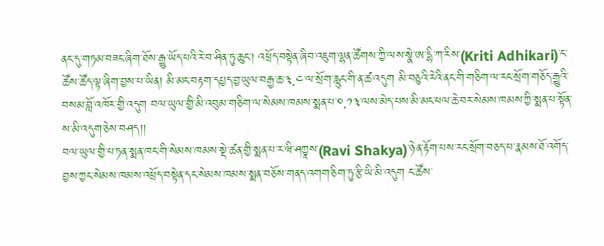ནང་དུ་གཏམ་བཟང་ཞིག་ཐོས་རྒྱུ་ཡོད་པའི་རེ་བ་ཤིན་ཏུ་ཆུང་། འཕྲོད་བསྟེན་ཞིབ་འཇུག་ལྷན་ཚོགས་ཀྱི་ལས་སྣེ་ཨ་དྷི་ཀ་རིས་(Kriti Adhikari)་ང་ཚོས་ཚོད་ལྟ་ཞིག་བྱས་པ་ཡིན། མི་མང་བརྟག་དཔྱད་བྱ་ཡུལ་བརྒྱ་ཆ་༣.༤་ལ་སྲོག་རླུང་གི་ན་ཚ་འདུག མི་བཅུའི་རེའི་ནང་གི་གཅིག་ལ་རང་སྲོག་གཅོད་རྒྱུའི་བསམ་བློ་འཁོར་གྱི་འདུག བལ་ཡུལ་གྱི་མི་འབུམ་གཅིག་ལ་སེམས་ཁམས་སྨན་པ་༠.༡༣་ལས་མེད་པས་མི་མང་ཕལ་ཆེ་བར་སེམས་ཁམས་ཀྱི་སྨན་པ་སྟོན་ས་མི་འདུག་ཅེས་བཤད།།
བལ་ཡུལ་གྱི་པ་ཏན་སྨན་ཁང་གི་སེམས་ཁམས་སྡེ་ཚན་གྱི་སྨན་པ་ར་ཝི་ཤཀྱཱས་(Ravi Shakya)་ཉེན་རྟོག་པས་རང་སྲོག་བཅད་པ་རྣམས་ཐོ་འགོད་བྱས་ཀྱང་སེམས་ཁམས་འཕྲོད་བསྟེན་དང་སེམས་ཁམས་སྨན་བཅོས་གནད་འགག་ཅིག་ཏུ་རྩི་ཡི་མི་འདུག ང་ཚོས་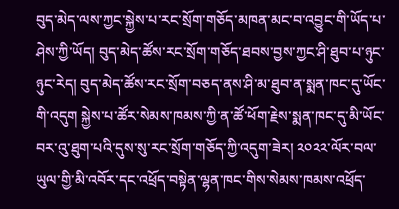བུད་མེད་ལས་ཀྱང་སྐྱེས་པ་རང་སྲོག་གཅོད་མཁན་མང་བ་འབྱུང་གི་ཡོད་པ་ཤེས་ཀྱི་ཡོད། བུད་མེད་ཚོས་རང་སྲོག་གཅོད་ཐབས་བྱས་ཀྱང་ཤི་ཐུབ་པ་ཉུང་ཉུང་རེད། བུད་མེད་ཚོས་རང་སྲོག་བཅད་ནས་ཤི་མ་ཐུབ་ན་སྨན་ཁང་དུ་ཡོང་གི་འདུག སྐྱེས་པ་ཚོར་སེམས་ཁམས་ཀྱི་ན་ཚོ་ཕོག་རྗེས་སྨན་ཁང་དུ་མི་ཡོང་བར་འུ་ཐུག་པའི་དུས་སུ་རང་སྲོག་གཅོད་ཀྱི་འདུག་ཟེར། ༢༠༢༢་ལོར་བལ་ཡུལ་གྱི་མི་འབོར་དང་འཕྲོད་བསྟེན་ལྷན་ཁང་གིས་སེམས་ཁམས་འཕྲོད་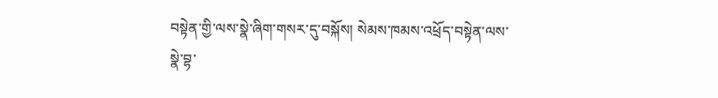བསྟེན་གྱི་ལས་སྣེ་ཞིག་གསར་དུ་བསྐོས། སེམས་ཁམས་འཕྲོད་བསྟེན་ལས་སྣེ་བྷ་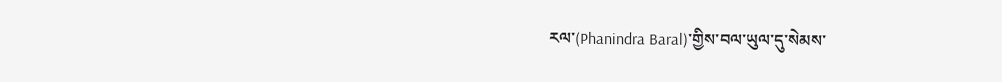རལ་(Phanindra Baral)་གྱིས་བལ་ཡུལ་དུ་སེམས་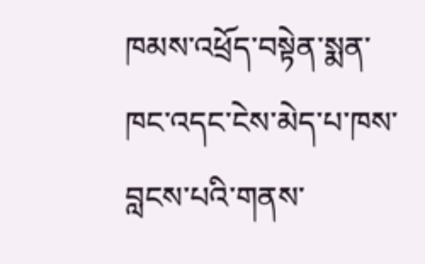ཁམས་འཕྲོད་བསྟེན་སྨན་ཁང་འདང་ངེས་མེད་པ་ཁས་བླངས་པའི་གནས་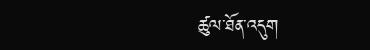ཚུལ་ཐོན་འདུག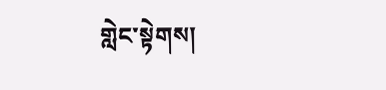གླེང་སྟེགས།